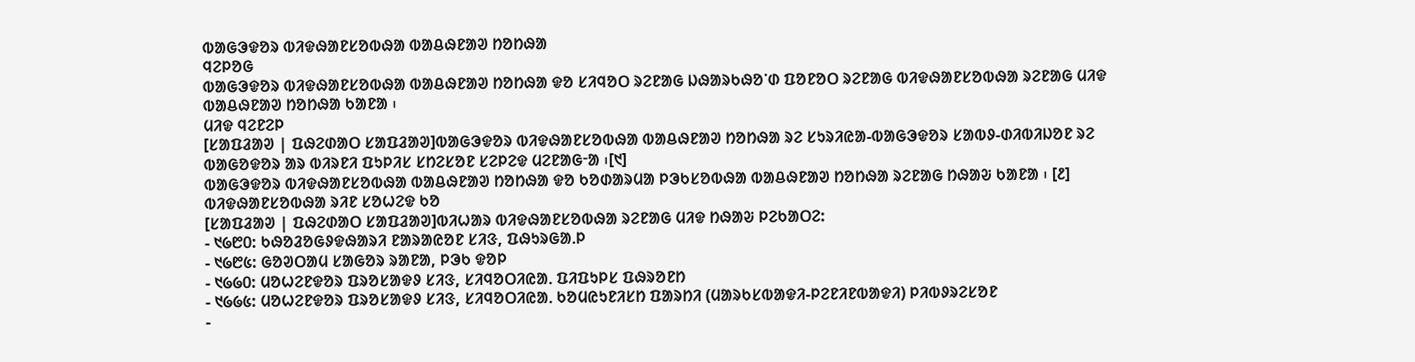ᱵᱟᱜᱳᱫᱚᱨ ᱵᱤᱫᱷᱟᱱᱥᱚᱵᱷᱟ ᱵᱟᱪᱷᱱᱟᱣ ᱴᱚᱴᱷᱟ
ᱧᱮᱞᱚᱜ
ᱵᱟᱜᱳᱫᱚᱨ ᱵᱤᱫᱷᱟᱱᱥᱚᱵᱷᱟ ᱵᱟᱪᱷᱱᱟᱣ ᱴᱚᱴᱷᱟ ᱫᱚ ᱥᱤᱧᱚᱛ ᱨᱮᱱᱟᱜ ᱡᱷᱟᱨᱠᱷᱚᱸᱰ ᱯᱚᱱᱚᱛ ᱨᱮᱱᱟᱜ ᱵᱤᱫᱷᱟᱱᱥᱚᱵᱷᱟ ᱨᱮᱱᱟᱜ ᱢᱤᱫ ᱵᱟᱪᱷᱱᱟᱣ ᱴᱚᱴᱷᱟ ᱠᱟᱱᱟ ᱾
ᱢᱤᱫ ᱧᱮᱱᱮᱞ
[ᱥᱟᱯᱲᱟᱣ | ᱯᱷᱮᱰᱟᱛ ᱥᱟᱯᱲᱟᱣ]ᱵᱟᱜᱳᱫᱚᱨ ᱵᱤᱫᱷᱟᱱᱥᱚᱵᱷᱟ ᱵᱟᱪᱷᱱᱟᱣ ᱴᱚᱴᱷᱟ ᱨᱮ ᱥᱩᱨᱤᱭᱟ-ᱵᱟᱜᱳᱫᱚᱨ ᱥᱟᱵᱽ-ᱰᱤᱵᱤᱡᱚᱱ ᱨᱮ ᱵᱟᱜᱚᱫᱚᱨ ᱟᱨ ᱵᱤᱨᱱᱤ ᱯᱩᱞᱤᱥ ᱥᱴᱮᱥᱚᱱ ᱥᱮᱞᱮᱫ ᱢᱮᱱᱟᱜᱼᱟ ᱾[᱑]
ᱵᱟᱜᱳᱫᱚᱨ ᱵᱤᱫᱷᱟᱱᱥᱚᱵᱷᱟ ᱵᱟᱪᱷᱱᱟᱣ ᱴᱚᱴᱷᱟ ᱫᱚ ᱠᱚᱰᱟᱨᱢᱟ ᱞᱳᱠᱥᱚᱵᱷᱟ ᱵᱟᱪᱷᱱᱟᱣ ᱴᱚᱴᱷᱟ ᱨᱮᱱᱟᱜ ᱴᱷᱟᱶ ᱠᱟᱱᱟ ᱾ [᱒]
ᱵᱤᱫᱷᱟᱱᱥᱚᱵᱷᱟ ᱨᱤᱱ ᱥᱚᱦᱮᱫ ᱠᱚ
[ᱥᱟᱯᱲᱟᱣ | ᱯᱷᱮᱰᱟᱛ ᱥᱟᱯᱲᱟᱣ]ᱵᱤᱦᱟᱨ ᱵᱤᱫᱷᱟᱱᱥᱚᱵᱷᱟ ᱨᱮᱱᱟᱜ ᱢᱤᱫ ᱴᱷᱟᱶ ᱞᱮᱠᱟᱛᱮ:
- ᱑᱙᱘᱐: ᱠᱷᱚᱲᱚᱜᱽᱫᱷᱟᱨᱤ ᱱᱟᱨᱟᱭᱚᱱ ᱥᱤᱝ, ᱯᱷᱩᱨᱜᱟᱹᱞ
- ᱑᱙᱘᱕: ᱜᱚᱣᱛᱟᱢ ᱥᱟᱜᱚᱨ ᱨᱟᱱᱟ, ᱞᱳᱠ ᱫᱚᱞ
- ᱑᱙᱙᱐: ᱢᱚᱦᱮᱱᱫᱚᱨ ᱯᱨᱚᱥᱟᱫᱽ ᱥᱤᱝ, ᱥᱤᱧᱚᱛᱤᱭᱟᱹ ᱯᱤᱯᱩᱞᱥ ᱯᱷᱨᱚᱱᱴ
- ᱑᱙᱙᱕: ᱢᱚᱦᱮᱱᱫᱚᱨ ᱯᱨᱚᱥᱟᱫᱽ ᱥᱤᱝ, ᱥᱤᱧᱚᱛᱤᱭᱟᱹ ᱠᱚᱢᱭᱩᱱᱤᱥᱴ ᱯᱟᱨᱴᱤ (ᱢᱟᱨᱠᱥᱵᱟᱫᱤ-ᱞᱮᱱᱤᱱᱵᱟᱫᱤ) ᱞᱤᱵᱽᱨᱮᱥᱚᱱ
-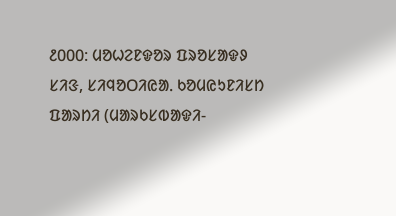᱒᱐᱐᱐: ᱢᱚᱦᱮᱱᱫᱚᱨ ᱯᱨᱚᱥᱟᱫᱽ ᱥᱤᱝ, ᱥᱤᱧᱚᱛᱤᱭᱟᱹ ᱠᱚᱢᱭᱩᱱᱤᱥᱴ ᱯᱟᱨᱴᱤ (ᱢᱟᱨᱠᱥᱵᱟᱫᱤ-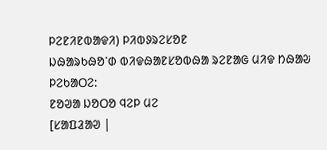ᱞᱮᱱᱤᱱᱵᱟᱫᱤ) ᱞᱤᱵᱽᱨᱮᱥᱚᱱ
ᱡᱷᱟᱨᱠᱷᱚᱸᱰ ᱵᱤᱫᱷᱟᱱᱥᱚᱵᱷᱟ ᱨᱮᱱᱟᱜ ᱢᱤᱫ ᱴᱷᱟᱶ ᱞᱮᱠᱟᱛᱮ:
ᱱᱚᱣᱟ ᱡᱚᱛᱚ ᱧᱮᱞ ᱢᱮ
[ᱥᱟᱯᱲᱟᱣ |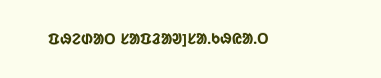ᱯᱷᱮᱰᱟᱛ ᱥᱟᱯᱲᱟᱣ]ᱥᱟᱹᱠᱷᱭᱟᱹᱛ